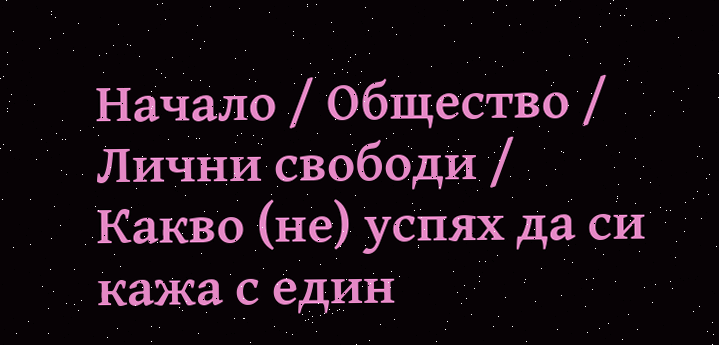Начало / Общество / Лични свободи / Какво (не) успях да си кажа с един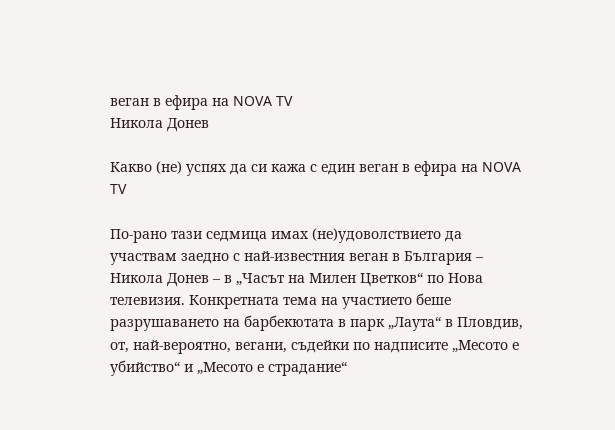веган в ефира на NOVA TV
Никола Донев

Какво (не) успях да си кажа с един веган в ефира на NOVA TV

По-рано тази седмица имах (не)удоволствието да участвам заедно с най-известния веган в България – Никола Донев – в „Часът на Милен Цветков“ по Нова телевизия. Конкретната тема на участието беше разрушаването на барбекютата в парк „Лаута“ в Пловдив, от, най-вероятно, вегани, съдейки по надписите „Месото е убийство“ и „Месото е страдание“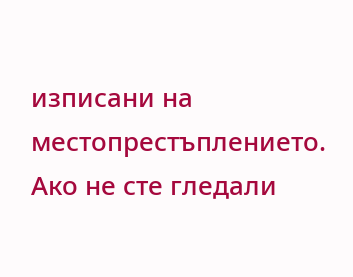изписани на местопрестъплението. Ако не сте гледали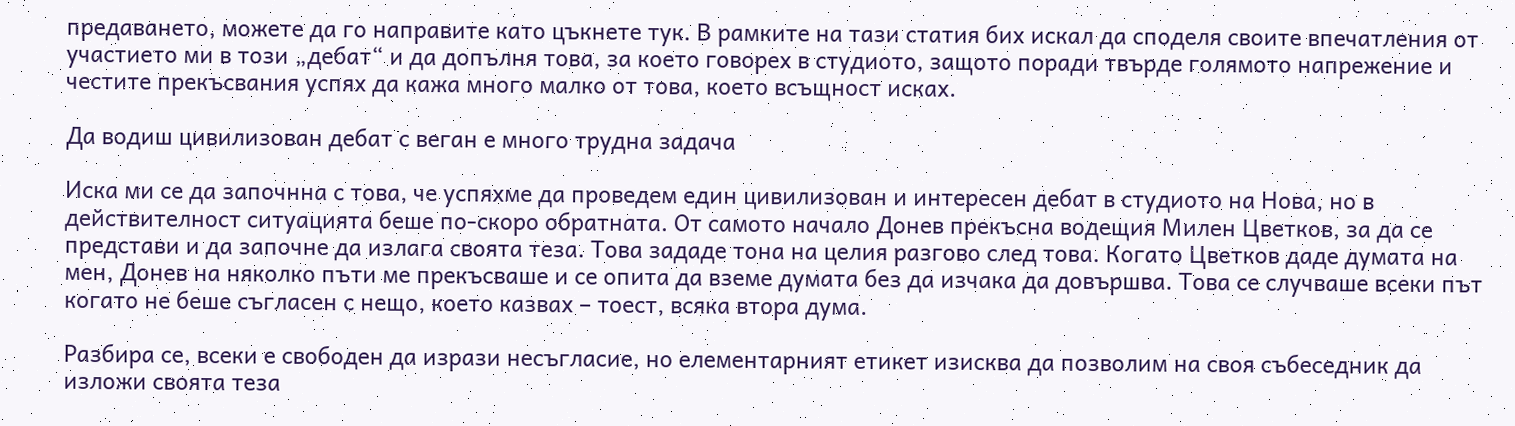предаването, можете да го направите като цъкнете тук. В рамките на тази статия бих искал да споделя своите впечатления от участието ми в този „дебат“ и да допълня това, за което говорех в студиото, защото поради твърде голямото напрежение и честите прекъсвания успях да кажа много малко от това, което всъщност исках.

Да водиш цивилизован дебат с веган е много трудна задача

Иска ми се да започнна с това, че успяхме да проведем един цивилизован и интересен дебат в студиото на Нова, но в действителност ситуацията беше по-скоро обратната. От самото начало Донев прекъсна водещия Милен Цветков, за да се представи и да започне да излага своята теза. Това зададе тона на целия разгово след това. Когато Цветков даде думата на мен, Донев на няколко пъти ме прекъсваше и се опита да вземе думата без да изчака да довършва. Това се случваше всеки път когато не беше съгласен с нещо, което казвах – тоест, всяка втора дума.

Разбира се, всеки е свободен да изрази несъгласие, но елементарният етикет изисква да позволим на своя събеседник да изложи своята теза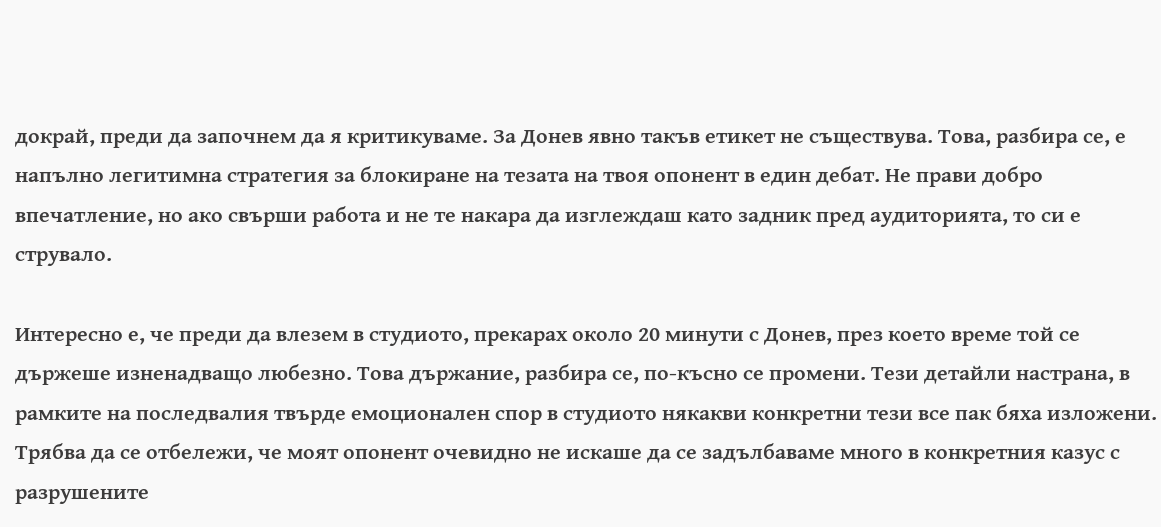докрай, преди да започнем да я критикуваме. За Донев явно такъв етикет не съществува. Това, разбира се, е напълно легитимна стратегия за блокиране на тезата на твоя опонент в един дебат. Не прави добро впечатление, но ако свърши работа и не те накара да изглеждаш като задник пред аудиторията, то си е струвало.

Интересно е, че преди да влезем в студиото, прекарах около 20 минути с Донев, през което време той се държеше изненадващо любезно. Това държание, разбира се, по-късно се промени. Тези детайли настрана, в рамките на последвалия твърде емоционален спор в студиото някакви конкретни тези все пак бяха изложени. Трябва да се отбележи, че моят опонент очевидно не искаше да се задълбаваме много в конкретния казус с разрушените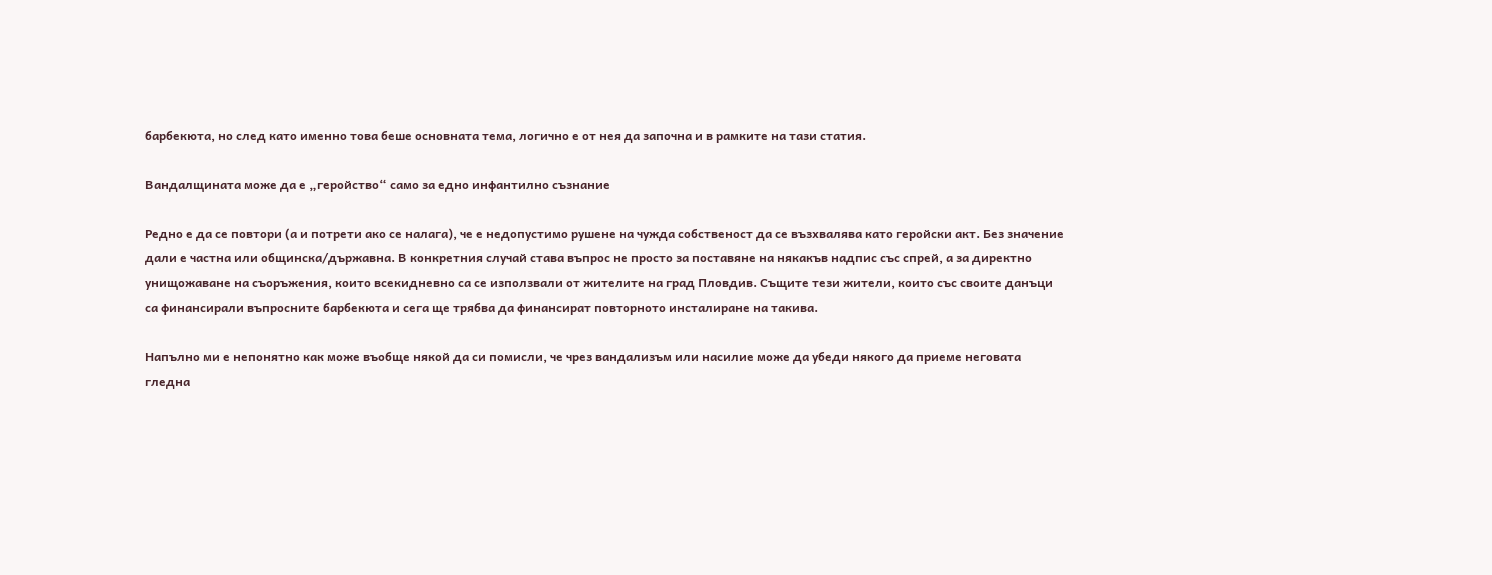барбекюта, но след като именно това беше основната тема, логично е от нея да започна и в рамките на тази статия.

Вандалщината може да е „геройство“ само за едно инфантилно съзнание

Редно е да се повтори (а и потрети ако се налага), че е недопустимо рушене на чужда собственост да се възхвалява като геройски акт. Без значение дали е частна или общинска/държавна. В конкретния случай става въпрос не просто за поставяне на някакъв надпис със спрей, а за директно унищожаване на съоръжения, които всекидневно са се използвали от жителите на град Пловдив. Същите тези жители, които със своите данъци са финансирали въпросните барбекюта и сега ще трябва да финансират повторното инсталиране на такива.

Напълно ми е непонятно как може въобще някой да си помисли, че чрез вандализъм или насилие може да убеди някого да приеме неговата гледна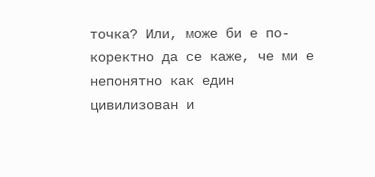точка? Или, може би е по-коректно да се каже, че ми е непонятно как един цивилизован и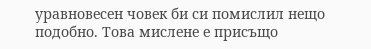уравновесен човек би си помислил нещо подобно. Това мислене е присъщо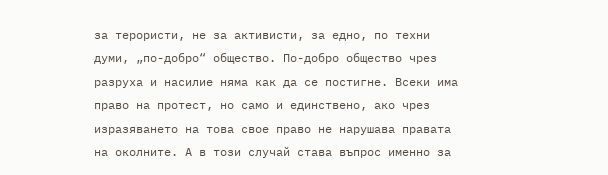за терористи, не за активисти, за едно, по техни думи, „по-добро“ общество. По-добро общество чрез разруха и насилие няма как да се постигне. Всеки има право на протест, но само и единствено, ако чрез изразяването на това свое право не нарушава правата на околните. А в този случай става въпрос именно за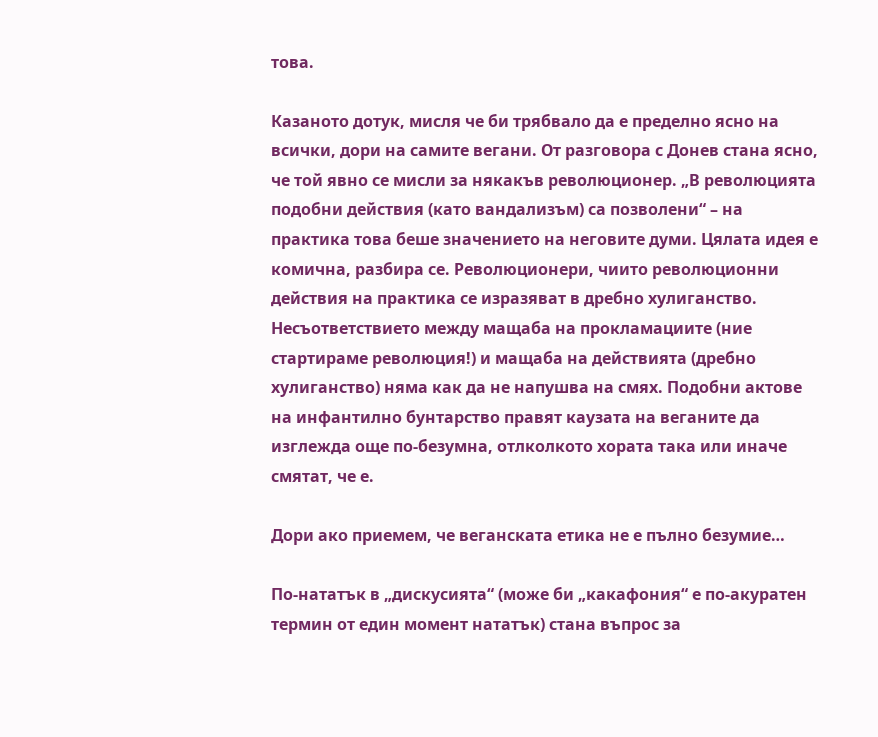това.

Казаното дотук, мисля че би трябвало да е пределно ясно на всички, дори на самите вегани. От разговора с Донев стана ясно, че той явно се мисли за някакъв революционер. „В революцията подобни действия (като вандализъм) са позволени“ – на практика това беше значението на неговите думи. Цялата идея е комична, разбира се. Революционери, чиито революционни действия на практика се изразяват в дребно хулиганство. Несъответствието между мащаба на прокламациите (ние стартираме революция!) и мащаба на действията (дребно хулиганство) няма как да не напушва на смях. Подобни актове на инфантилно бунтарство правят каузата на веганите да изглежда още по-безумна, отлколкото хората така или иначе смятат, че е.

Дори ако приемем, че веганската етика не е пълно безумие…

По-нататък в „дискусията“ (може би „какафония“ е по-акуратен термин от един момент нататък) стана въпрос за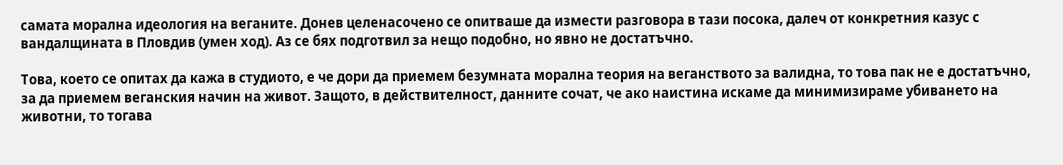самата морална идеология на веганите. Донев целенасочено се опитваше да измести разговора в тази посока, далеч от конкретния казус с вандалщината в Пловдив (умен ход). Аз се бях подготвил за нещо подобно, но явно не достатъчно.

Това, което се опитах да кажа в студиото, е че дори да приемем безумната морална теория на веганството за валидна, то това пак не е достатъчно, за да приемем веганския начин на живот. Защото, в действителност, данните сочат, че ако наистина искаме да минимизираме убиването на животни, то тогава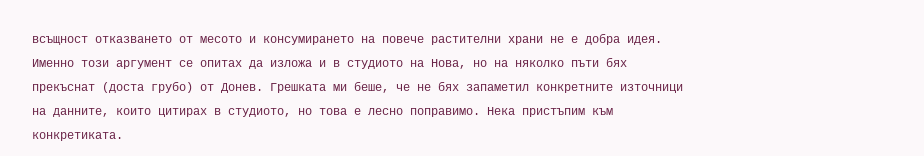всъщност отказването от месото и консумирането на повече растителни храни не е добра идея. Именно този аргумент се опитах да изложа и в студиото на Нова, но на няколко пъти бях прекъснат (доста грубо) от Донев. Грешката ми беше, че не бях запаметил конкретните източници на данните, които цитирах в студиото, но това е лесно поправимо. Нека пристъпим към конкретиката.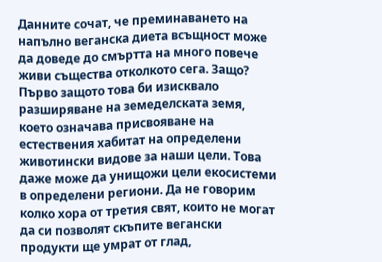Данните сочат, че преминаването на напълно веганска диета всъщност може да доведе до смъртта на много повече живи същества отколкото сега. Защо? Първо защото това би изисквало разширяване на земеделската земя, което означава присвояване на естествения хабитат на определени животински видове за наши цели. Това даже може да унищожи цели екосистеми в определени региони. Да не говорим колко хора от третия свят, които не могат да си позволят скъпите вегански продукти ще умрат от глад,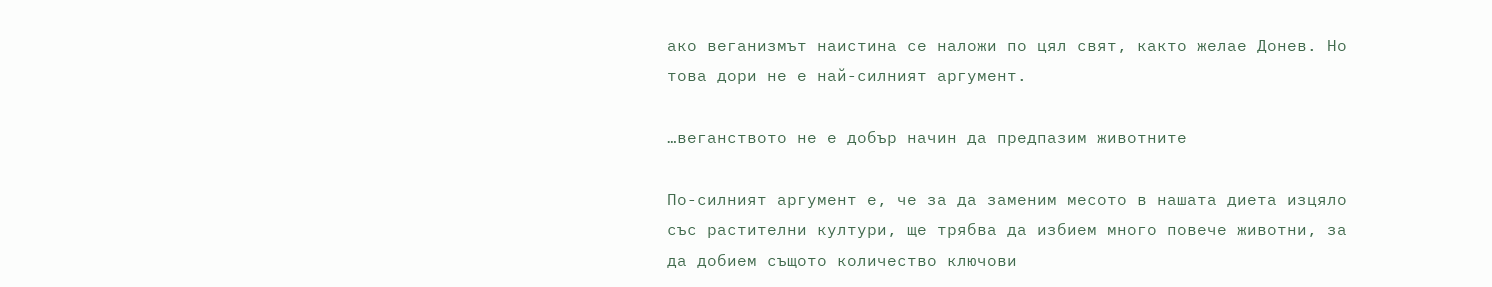ако веганизмът наистина се наложи по цял свят, както желае Донев. Но това дори не е най-силният аргумент.

…веганството не е добър начин да предпазим животните

По-силният аргумент е, че за да заменим месото в нашата диета изцяло със растителни култури, ще трябва да избием много повече животни, за да добием същото количество ключови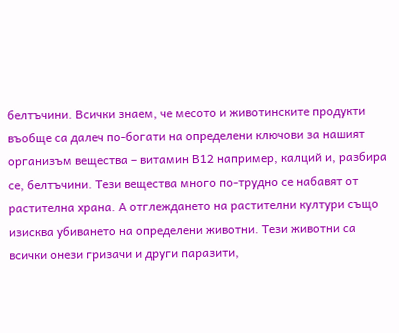белтъчини. Всички знаем, че месото и животинските продукти въобще са далеч по-богати на определени ключови за нашият организъм вещества – витамин В12 например, калций и, разбира се, белтъчини. Тези вещества много по-трудно се набавят от растителна храна. А отглеждането на растителни култури също изисква убиването на определени животни. Тези животни са всички онези гризачи и други паразити,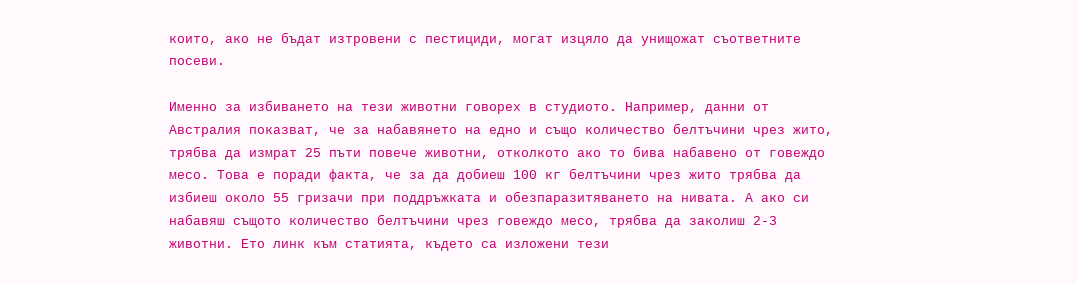които, ако не бъдат изтровени с пестициди, могат изцяло да унищожат съответните посеви.

Именно за избиването на тези животни говорех в студиото. Например, данни от Австралия показват, че за набавянето на едно и също количество белтъчини чрез жито, трябва да измрат 25 пъти повече животни, отколкото ако то бива набавено от говеждо месо. Това е поради факта, че за да добиеш 100 кг белтъчини чрез жито трябва да избиеш около 55 гризачи при поддръжката и обезпаразитяването на нивата. А ако си набавяш същото количество белтъчини чрез говеждо месо, трябва да заколиш 2-3 животни. Ето линк към статията, където са изложени тези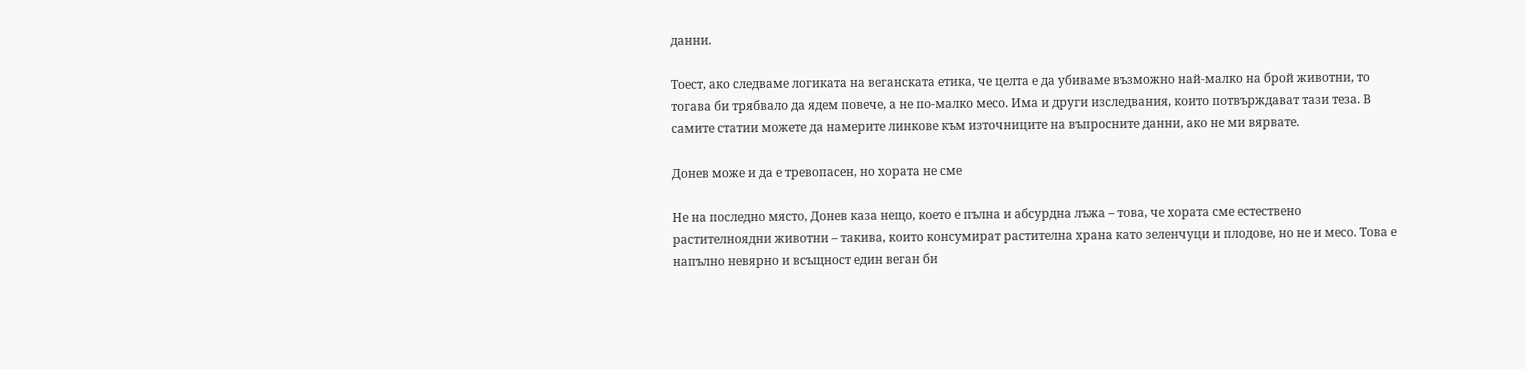данни.

Тоест, ако следваме логиката на веганската етика, че целта е да убиваме възможно най-малко на брой животни, то тогава би трябвало да ядем повече, а не по-малко месо. Има и други изследвания, които потвърждават тази теза. В самите статии можете да намерите линкове към източниците на въпросните данни, ако не ми вярвате.

Донев може и да е тревопасен, но хората не сме

Не на последно място, Донев каза нещо, което е пълна и абсурдна лъжа – това, че хората сме естествено растителноядни животни – такива, които консумират растителна храна като зеленчуци и плодове, но не и месо. Това е напълно невярно и всъщност един веган би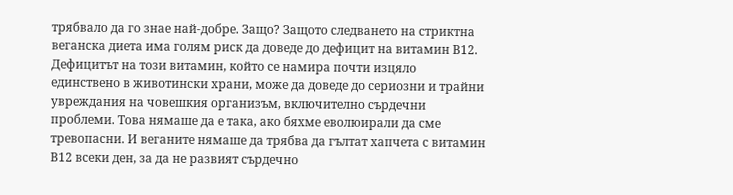трябвало да го знае най-добре. Защо? Защото следването на стриктна веганска диета има голям риск да доведе до дефицит на витамин В12. Дефицитът на този витамин, който се намира почти изцяло единствено в животински храни, може да доведе до сериозни и трайни увреждания на човешкия организъм, включително сърдечни проблеми. Това нямаше да е така, ако бяхме еволюирали да сме тревопасни. И веганите нямаше да трябва да гълтат хапчета с витамин В12 всеки ден, за да не развият сърдечно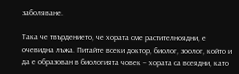заболяване.

Така че твърдението, че хората сме растителноядни, е очевидна лъжа. Питайте всеки доктор, биолог, зоолог, който и да е образован в биологията човек – хората са всеядни, като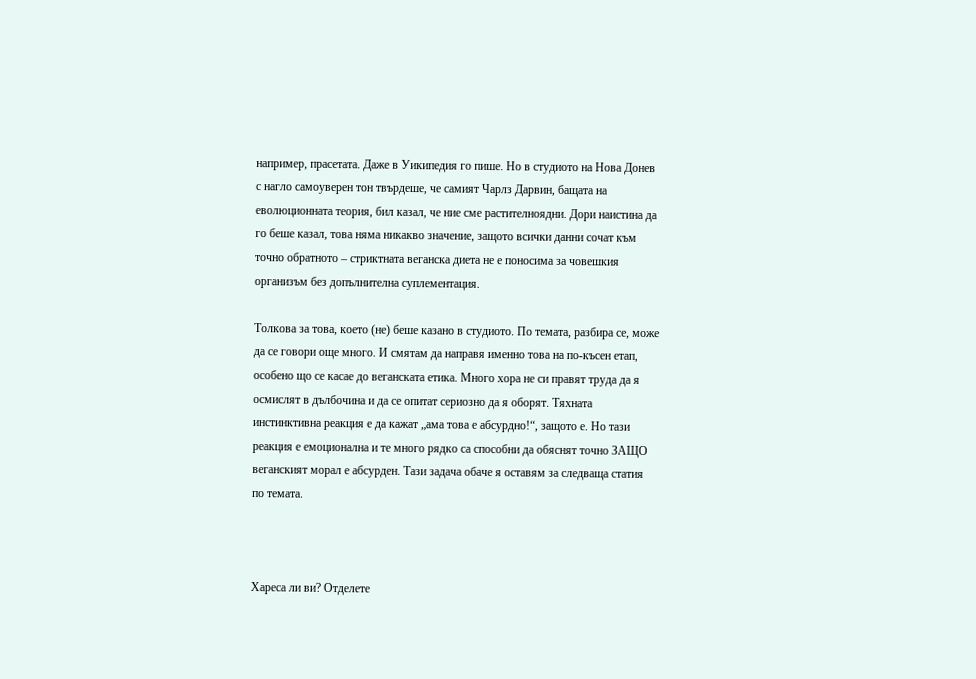например, прасетата. Даже в Уикипедия го пише. Но в студиото на Нова Донев с нагло самоуверен тон твърдеше, че самият Чарлз Дарвин, бащата на еволюционната теория, бил казал, че ние сме растителноядни. Дори наистина да го беше казал, това няма никакво значение, защото всички данни сочат към точно обратното – стриктната веганска диета не е поносима за човешкия организъм без допълнителна суплементация.

Толкова за това, което (не) беше казано в студиото. По темата, разбира се, може да се говори още много. И смятам да направя именно това на по-късен етап, особено що се касае до веганската етика. Много хора не си правят труда да я осмислят в дълбочина и да се опитат сериозно да я оборят. Тяхната инстинктивна реакция е да кажат „ама това е абсурдно!“, защото е. Но тази реакция е емоционална и те много рядко са способни да обяснят точно ЗАЩО веганският морал е абсурден. Тази задача обаче я оставям за следваща статия по темата.



Хареса ли ви? Отделете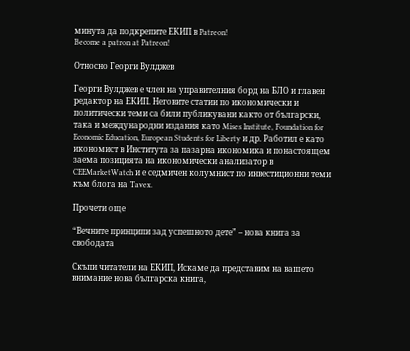минута да подкрепите ЕКИП в Patreon!
Become a patron at Patreon!

Относно Георги Вулджев

Георги Вулджев е член на управителния борд на БЛО и главен редактор на ЕКИП. Неговите статии по икономически и политически теми са били публикувани както от български, така и международни издания като Mises Institute, Foundation for Economic Education, European Students for Liberty и др. Работил е като икономист в Института за пазарна икономика и понастоящем заема позицията на икономически анализатор в CEEMarketWatch и е седмичен колумнист по инвестиционни теми към блога на Tavex.

Прочети още

“Вечните принципи зад успешното дете” – нова книга за свободата

Скъпи читатели на ЕКИП, Искаме да представим на вашето внимание нова българска книга,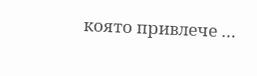която привлече …